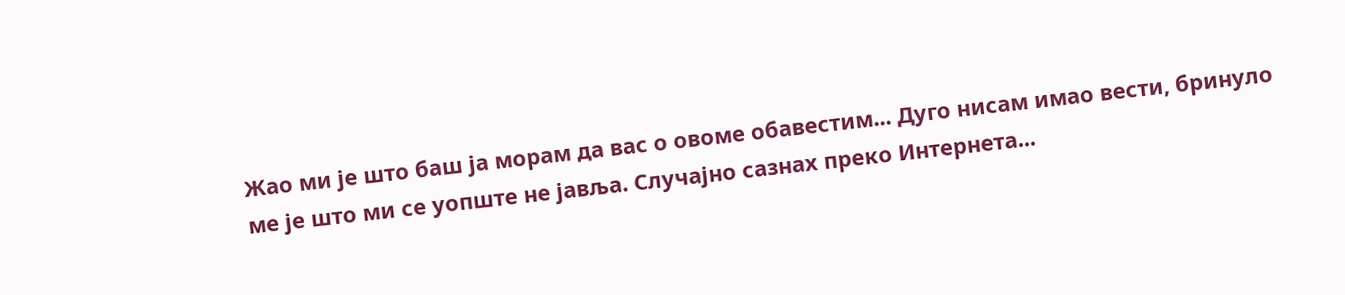Жао ми је што баш ја морам да вас о овоме обавестим... Дуго нисам имао вести, бринуло ме је што ми се уопште не јавља. Случајно сазнах преко Интернета...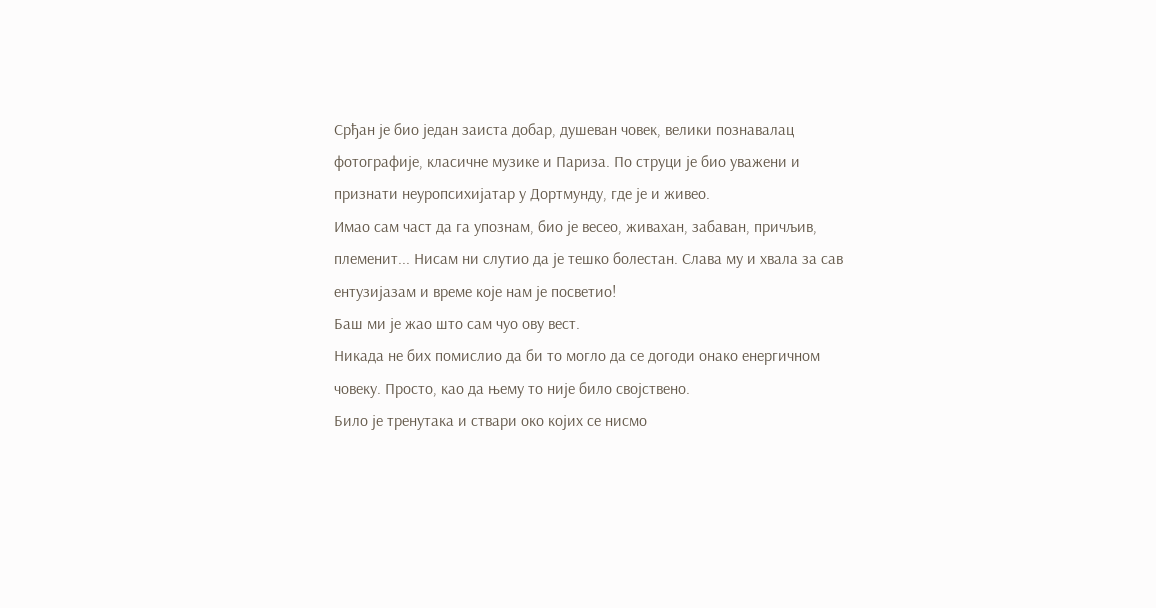Срђан је био један заиста добар, душеван човек, велики познавалац фотографије, класичне музике и Париза. По струци је био уважени и признати неуропсихијатар у Дортмунду, где је и живео.
Имао сам част да га упознам, био је весео, живахан, забаван, причљив, племенит... Нисам ни слутио да је тешко болестан. Слава му и хвала за сав ентузијазам и време које нам је посветио!
Баш ми је жао што сам чуо ову вест.
Никада не бих помислио да би то могло да се догоди онако енергичном човеку. Просто, као да њему то није било својствено.
Било је тренутака и ствари око којих се нисмо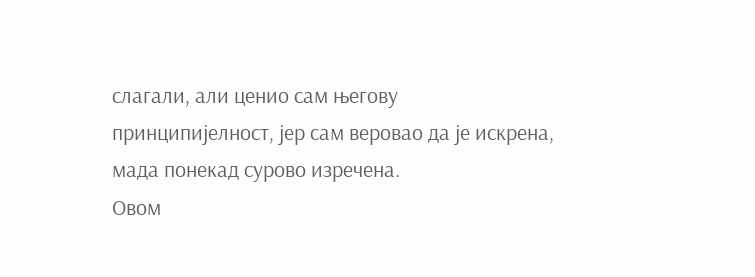слагали, али ценио сам његову принципијелност, јер сам веровао да је искрена, мада понекад сурово изречена.
Овом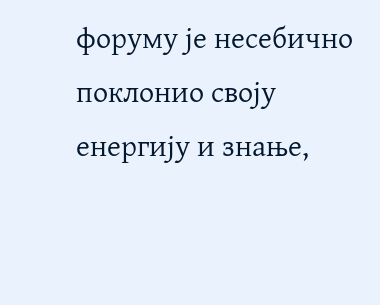форуму је несебично поклонио своју енергију и знање,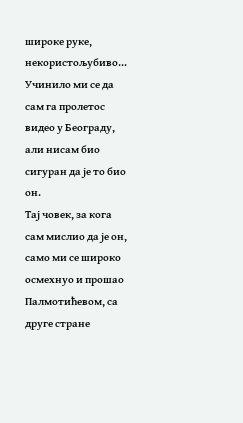широке руке, некористољубиво...
Учинило ми се да сам га пролетос видео у Београду, али нисам био сигуран да је то био он.
Тај човек, за кога сам мислио да је он, само ми се широко осмехнуо и прошао Палмотићевом, са друге стране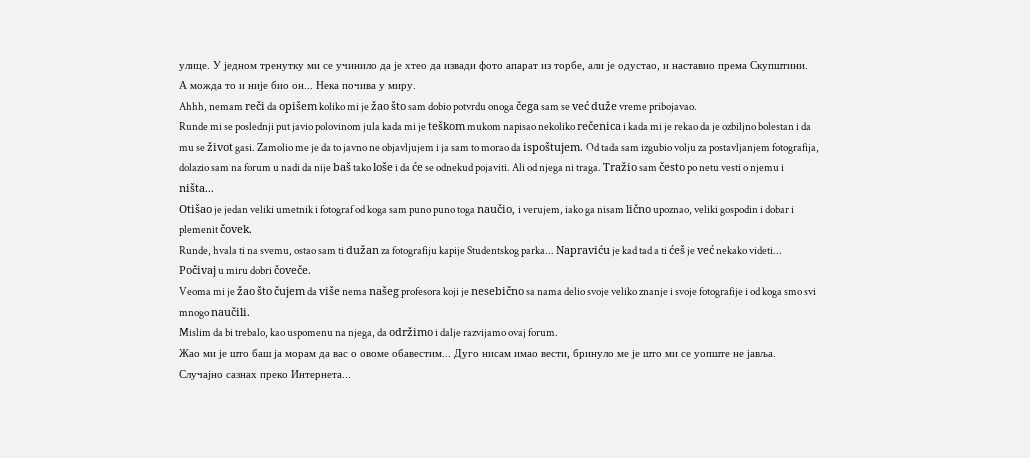улице. У једном тренутку ми се учинило да је хтео да извади фото апарат из торбе, али је одустао, и наставио према Скупштини.
А можда то и није био он... Нека почива у миру.
Ahhh, nemam reči da opišem koliko mi je žao što sam dobio potvrdu onoga čega sam se već duže vreme pribojavao.
Runde mi se poslednji put javio polovinom jula kada mi je teškom mukom napisao nekoliko rečenica i kada mi je rekao da je ozbiljno bolestan i da mu se život gasi. Zamolio me je da to javno ne objavljujem i ja sam to morao da ispoštujem. Od tada sam izgubio volju za postavljanjem fotografija, dolazio sam na forum u nadi da nije baš tako loše i da će se odnekud pojaviti. Ali od njega ni traga. Tražio sam često po netu vesti o njemu i ništa...
Otišao je jedan veliki umetnik i fotograf od koga sam puno puno toga naučio, i verujem, iako ga nisam lično upoznao, veliki gospodin i dobar i plemenit čovek.
Runde, hvala ti na svemu, ostao sam ti dužan za fotografiju kapije Studentskog parka... Napraviću je kad tad a ti ćeš je već nekako videti...
Počivaj u miru dobri čoveče.
Veoma mi je žao što čujem da više nema našeg profesora koji je nesebično sa nama delio svoje veliko znanje i svoje fotografije i od koga smo svi mnogo naučili.
Mislim da bi trebalo, kao uspomenu na njega, da održimo i dalje razvijamo ovaj forum.
Жао ми је што баш ја морам да вас о овоме обавестим... Дуго нисам имао вести, бринуло ме је што ми се уопште не јавља. Случајно сазнах преко Интернета...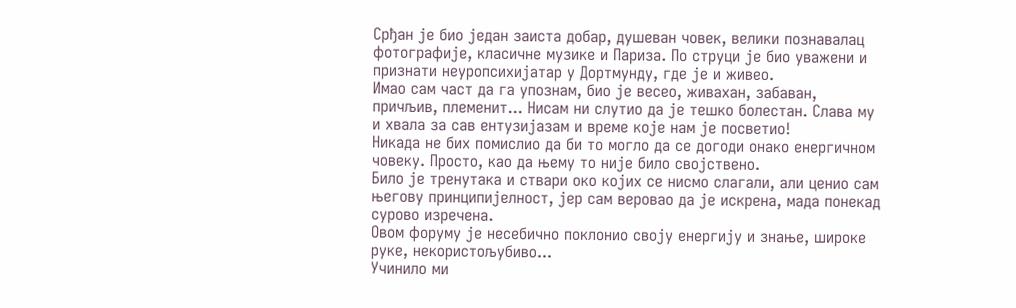Срђан је био један заиста добар, душеван човек, велики познавалац фотографије, класичне музике и Париза. По струци је био уважени и признати неуропсихијатар у Дортмунду, где је и живео.
Имао сам част да га упознам, био је весео, живахан, забаван, причљив, племенит... Нисам ни слутио да је тешко болестан. Слава му и хвала за сав ентузијазам и време које нам је посветио!
Никада не бих помислио да би то могло да се догоди онако енергичном човеку. Просто, као да њему то није било својствено.
Било је тренутака и ствари око којих се нисмо слагали, али ценио сам његову принципијелност, јер сам веровао да је искрена, мада понекад сурово изречена.
Овом форуму је несебично поклонио своју енергију и знање, широке руке, некористољубиво...
Учинило ми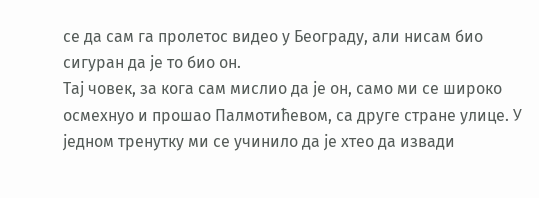се да сам га пролетос видео у Београду, али нисам био сигуран да је то био он.
Тај човек, за кога сам мислио да је он, само ми се широко осмехнуо и прошао Палмотићевом, са друге стране улице. У једном тренутку ми се учинило да је хтео да извади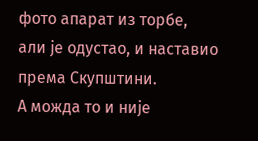фото апарат из торбе, али је одустао, и наставио према Скупштини.
А можда то и није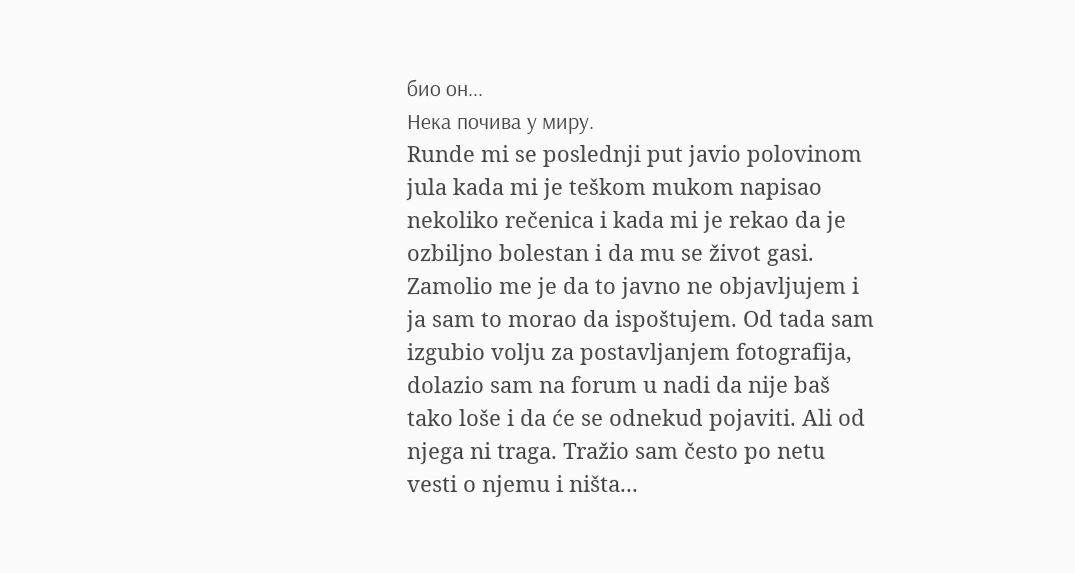био он...
Нека почива у миру.
Runde mi se poslednji put javio polovinom jula kada mi je teškom mukom napisao nekoliko rečenica i kada mi je rekao da je ozbiljno bolestan i da mu se život gasi. Zamolio me je da to javno ne objavljujem i ja sam to morao da ispoštujem. Od tada sam izgubio volju za postavljanjem fotografija, dolazio sam na forum u nadi da nije baš tako loše i da će se odnekud pojaviti. Ali od njega ni traga. Tražio sam često po netu vesti o njemu i ništa...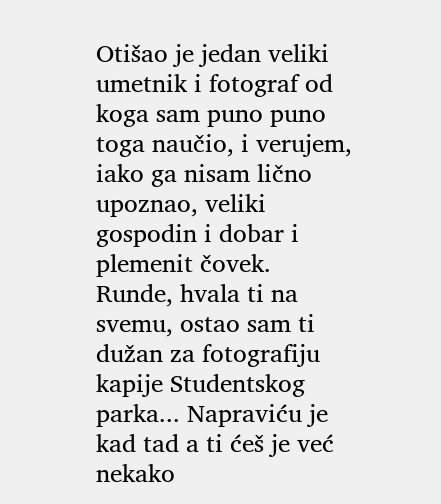Otišao je jedan veliki umetnik i fotograf od koga sam puno puno toga naučio, i verujem, iako ga nisam lično upoznao, veliki gospodin i dobar i plemenit čovek.
Runde, hvala ti na svemu, ostao sam ti dužan za fotografiju kapije Studentskog parka... Napraviću je kad tad a ti ćeš je već nekako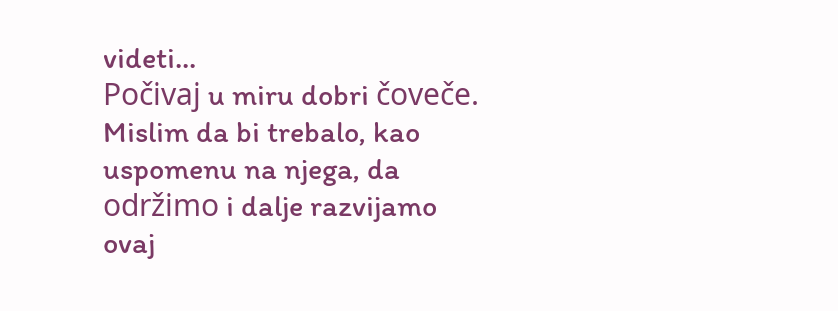videti...
Počivaj u miru dobri čoveče.
Mislim da bi trebalo, kao uspomenu na njega, da održimo i dalje razvijamo ovaj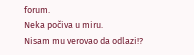forum.
Neka počiva u miru.
Nisam mu verovao da odlazi!?